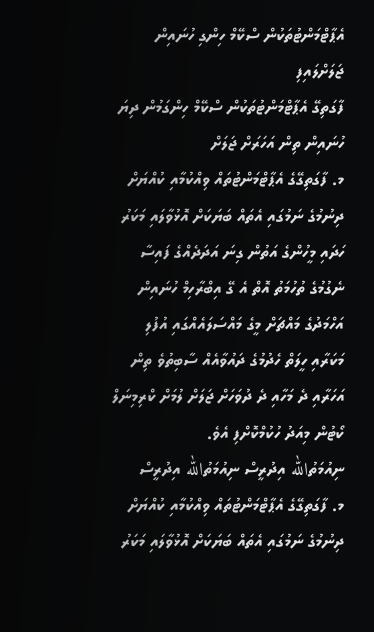އެޕާޓްމަންޓުތަކުން ސްކޭމް ހިންގި ހުނައިން ޖަލަށްލައިފި
ފާގަތިގޭ އެޕާޓްމަންޓުތަކުން ސްކޭމް ހިންގަމުން ދިޔަ ހުނައިން ތިން އަހަރަށް ޖަލަށް
މ. ފާގަތިގޭގެ އެޕާޓްމަންޓުތައް ވިއްކުމާއި ކުއްޔަށް ދިނުމުގެ ނަމުގައި އެތައް ބަޔަކަށް އޮޅުވާލައި މަކަރު ހަދައި މީހުންގެ އަތުން ގިނަ އަދަދެއްގެ ފައިސާ ނެގުމުގެ ތުހުމަތު އޮތް އެ ގޭ އިބްރާހިމް ހުނައިން އަހްމަދުގެ މައްޗަށް މީގެ މައްސަލައެއްގައި އުފުލި މަކަރާއި ހީލަތް ހެދުމުގެ ދައުވާއެއް ސާބިތުވެ ތިން އަހަރާއި ދެ މަހާއި ދެ ދުވަހަށް ޖަލަށް ލުމަށް ކްރިމިނަލް ކޯޓުން މިއަދު ހުކުމްކޮށްފި އެވެ.
ނިއުމަތުالله އިދުރީސް ނިއުމަތުالله އިދުރީސް
މ. ފާގަތިގޭގެ އެޕާޓްމަންޓުތައް ވިއްކުމާއި ކުއްޔަށް ދިނުމުގެ ނަމުގައި އެތައް ބަޔަކަށް އޮޅުވާލައި މަކަރު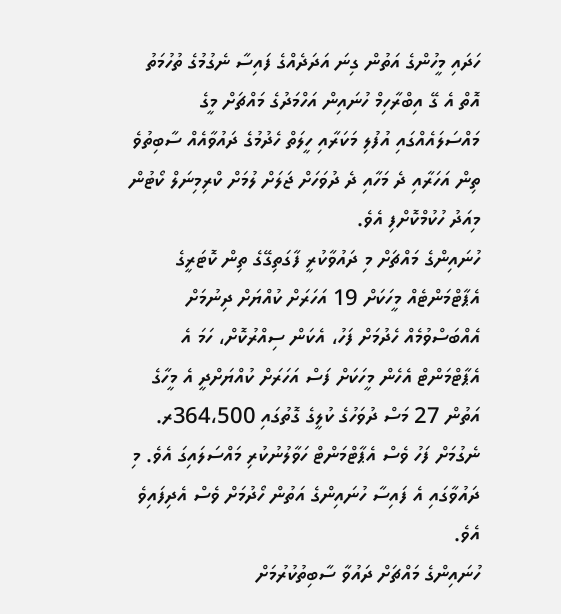ހަދައި މީހުންގެ އަތުން ގިނަ އަދަދެއްގެ ފައިސާ ނެގުމުގެ ތުހުމަތު އޮތް އެ ގޭ އިބްރާހިމް ހުނައިން އަހްމަދުގެ މައްޗަށް މީގެ މައްސަލައެއްގައި އުފުލި މަކަރާއި ހީލަތް ހެދުމުގެ ދައުވާއެއް ސާބިތުވެ ތިން އަހަރާއި ދެ މަހާއި ދެ ދުވަހަށް ޖަލަށް ލުމަށް ކްރިމިނަލް ކޯޓުން މިއަދު ހުކުމްކޮށްފި އެވެ.
ހުނައިންގެ މައްޗަށް މި ދައުވާކުރީ ފާގަތިގޭގެ ތިން ކޮޓަރީގެ އެޕާޓްމަންޓެއް މީހަކަށް 19 އަހަރަށް ކުއްޔަށް ދިނުމަށް އެއްބަސްވުމެއް ހެދުމަށް ފަހު، އެކަން ސިއްރުކޮށް، ހަމަ އެ އެޕާޓްމަންޓް އެހެން މީހަކަށް ފަސް އަހަރަށް ކުއްޔަށްދީ އެ މީހާގެ އަތުން 27 މަސް ދުވަހުގެ ކުލީގެ ގޮތުގައި 364،500ރ. ނެގުމަށް ފަހު ވެސް އެޕާޓްމަންޓް ހަވާލުނުކުރި މައްސަލައިގަ އެވެ. މި ދައުވާގައި އެ ފައިސާ ހުނައިންގެ އަތުން ހޯދުމަށް ވެސް އެދިފައިވެ އެވެ.
ހުނައިންގެ މައްޗަށް ދައުވާ ސާބިތުކުރުމަށް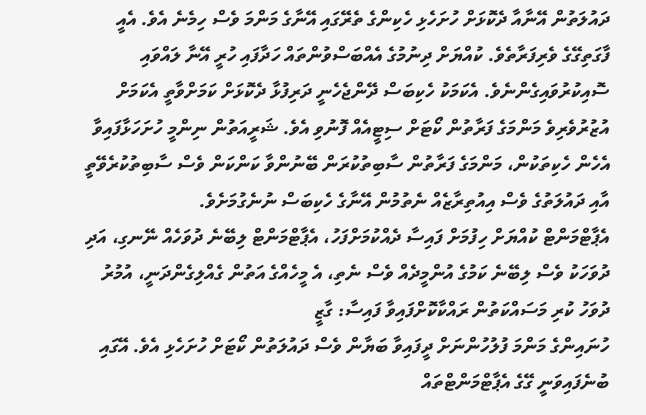ދައުލަތުން އޭނާއާ ދެކޮޅަށް ހުށަހެޅި ހެކިންގެ ތެރޭގައި އޭނާގެ މަންމަ ވެސް ހިމެނެ އެވެ. އެއީ ފާގަތިގޭގެ ވެރިފަރާތެވެ. ކުއްޔަށް ދިނުމުގެ އެއްބަސްވުންތައް ހަދާފައި ހުރީ އޭނާ ލައްވައި ސޮއިކުރުވައިގެންނެވެ. އެކަމަކު ހެކިބަސް ދޭންޖެހެނީ ދަރިފުޅާ ދެކޮޅަށް ކަމަށްވާތީ އެކަމަށް އުޒުރުވެރިވެ މަންމަގެ ފަރާތުން ކޯޓަށް ސިޓީއެއް ފޮނުވި އެވެ. ޝަރީއަތުން ނިންމީ ހުށަހަޅާފައިވާ އެހެން ހެކިތަކުން، މަންމަގެ ފަރާތުން ސާބިތުކުރަން ބޭނުންވާ ކަންކަން ވެސް ސާބިތުކުރެވޭތީ އާއި ދައުލަތުގެ ވެސް އިއުތިރާޒެއް ނެތުމުން އޭނާގެ ހެކިބަސް ނުނެގުމަށެވެ.
އެޕާޓްމަންޓް ކުއްޔަށް ހިފުމަށް ފައިސާ ދެއްކުމަށްފަހު، އެޕާޓްމަންޓް ލިބޭނެ ދުވަހެއް ނޭނގި، އަދި ދުވަހަކު ވެސް ލިބޭނެ ކަމުގެ އުންމީދެއް ވެސް ނެތި، އެ މީހެއްގެ އަތުން ގެއްލިގެންދަނީ، އުމުރު ދުވަހު ކުރި މަސައްކަތުން ރައްކާކޮށްފައިވާ ފައިސާ: ގާޒީ
ހުނައިންގެ މަންމަ ފުލުހުންނަށް ދީފައިވާ ބަޔާން ވެސް ދައުލަތުން ކޯޓަށް ހުށަހެޅި އެވެ. އޭގައި ބުނެފައިވަނީ ގޭގެ އެޕާޓްމަންޓްތައް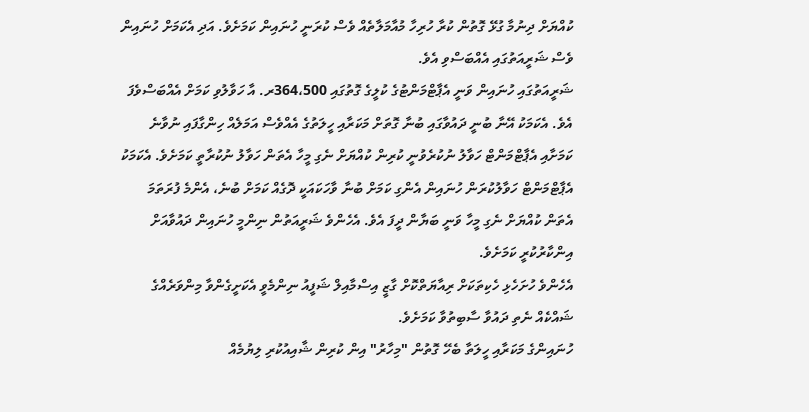ކުއްޔަށް ދިނުމާ ގުޅޭ ގޮތުން ކުރާ ހުރިހާ މުއާމަލާތެއް ވެސް ކުރަނީ ހުނައިން ކަމަށެވެ. އަދި އެކަމަށް ހުނައިން ވެސް ޝަރީއަތުގައި އެއްބަސްވި އެވެ.
ޝަރީއަތުގައި ހުނައިން ވަނީ އެޕާޓްމަންޓުގެ ކުލީގެ ގޮތުގައި 364،500ރ. އާ ހަވާލުވި ކަމަށް އެއްބަސްވެފަ އެވެ. އެކަމަކު އޭނާ ބުނީ ދައުވާގައި ބުނާ ގޮތަށް މަކަރާއި ހީލަތުގެ އެއްވެސް އަމަލެއް ހިންގާފައި ނުވާނެ ކަމަށާއި އެޕާޓްމަންޓް ހަވާލު ނުކުރެވުނީ ކުރިން ކުއްޔަށް ނެގި މީހާ އެތަން ހަވާލު ނުކުރާތީ ކަމަށެވެ. އެކަމަކު އެޕާޓްމަންޓް ހަވާލުކުރަން ހުނައިން އެންގި ކަމަށް ބުނާ ވާހަކައަކީ ދޮގެއް ކަމަށް ބުނެ، އެންމެ ފުރަތަމަ އެތަން ކުއްޔަށް ނެގި މީހާ ވަނީ ބަޔާން ދީފަ އެވެ. އެހެންވެ ޝަރީއަތުން ނިންމީ ހުނައިން ދައުވާއަށް އިންކާރުކުރީ ކަމަށެވެ.
އެހެންވެ ހުށަހެޅި ހެކިތަކަށް ރިއާޔަތްކޮށް ގާޒީ އިސްމާއިލް ޝަފީއު ނިންމެވީ އެކަށީގެންވާ މިންވަރެއްގެ ޝައްކެއް ނެތި ދައުވާ ސާބިތުވާ ކަމަށެވެ.
ހުނައިންގެ މަކަރާއި ހީލަތާ ބެހޭ ގޮތުން "މިހާރު" އިން ކުރިން ޝާއިއުކުރި ލިޔުމެއް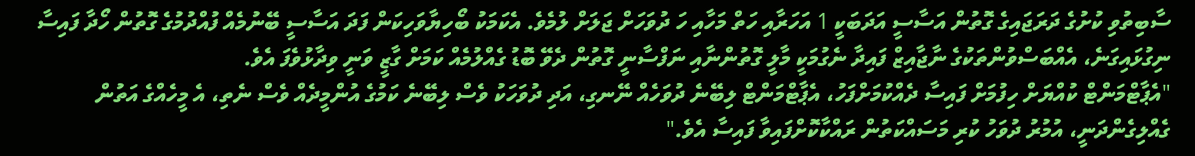ސާބިތުވި ކުށުގެ ދަރަޖައިގެ ގޮތުން އަސާސީ އަދަބަކީ 1 އަހަރާއި ހަތް މަހާއި ހަ ދުވަހަށް ޖަލަށް ލުމެވެ. އެކަމަކު ބޯހިޔާވަހިކަން ފަދަ އަސާސީ ބޭނުމެއް ފުއްދުމުގެ ގޮތުން ހޯދާ ފައިސާ ނިގުޅައިގަނެ، އެއްބަސްވުންތަކުގެ ނާޖާއިޒް ފައިދާ ނެގުމަކީ މާލީ ގޮތުންނާއި ނަފްސާނީ ގޮތުން ދެވޭ ބޮޑު ގެއްލުމެއް ކަމަށް ގާޒީ ވަނީ ވިދާޅުވެފަ އެވެ.
"އެޕާޓްމަންޓް ކުއްޔަށް ހިފުމަށް ފައިސާ ދެއްކުމަށްފަހު، އެޕާޓްމަންޓް ލިބޭނެ ދުވަހެއް ނޭނގި، އަދި ދުވަހަކު ވެސް ލިބޭނެ ކަމުގެ އުންމީދެއް ވެސް ނެތި، އެ މީހެއްގެ އަތުން ގެއްލިގެންދަނީ، އުމުރު ދުވަހު ކުރި މަސައްކަތުން ރައްކާކޮށްފައިވާ ފައިސާ އެވެ."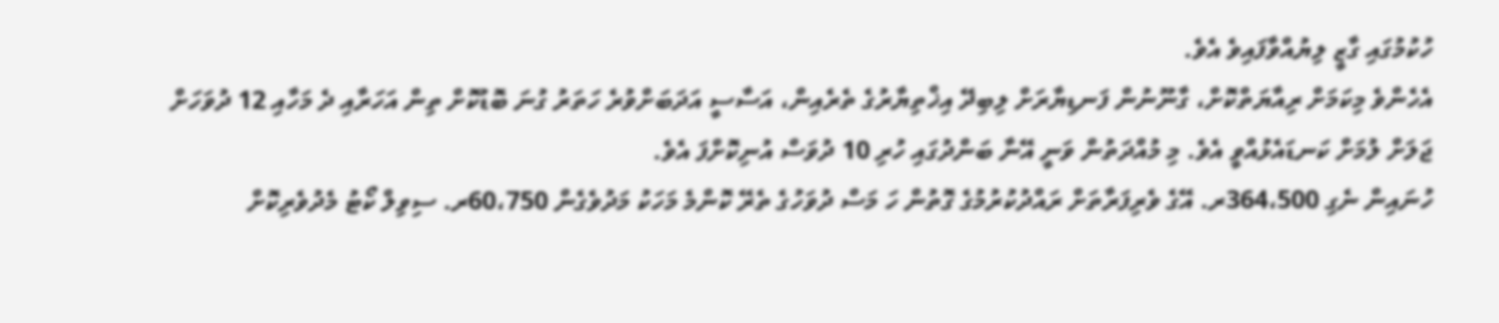ހުކުމުގައި ގާޒީ ލިޔުއްވާފައިވެ އެވެ.
އެހެންވެ މިކަމަށް ރިއާޔަތްކޮށް، ގާނޫނުން ފަނޑިޔާރަށް ލިބިދޭ އިޚްތިޔާރުގެ ތެރެއިން، އަސާސީ އަދަބަށްވުރެ ހަތަރު ގުނަ ބޮޑުކޮށް ތިން އަހަރާއި ދެ މަހާއި 12 ދުވަހަށް ޖަލަށް ލުމަށް ކަނޑައެޅުއްވީ އެވެ. މި މުއްދަތުން ވަނީ އޭނާ ބަންދުގައި ހުރި 10 ދުވަސް އުނިކޮށްފަ އެވެ.
ހުނައިން ނެގި 364،500ރ. އޭގެ ވެރިފަރާތަށް ރައްދުކުރުމުގެ ގޮތުން ހަ މަސް ދުވަހުގެ ތެރޭ ކޮންމެ މަހަކު މަދުވެގެން 60،750ރ. ސިވިލް ކޯޓު މެދުވެރިކޮށް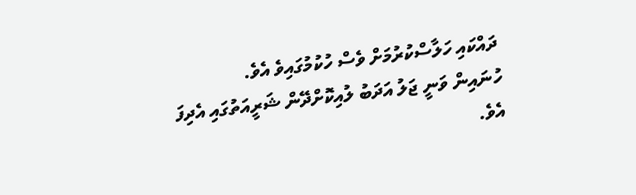ދައްކައި ހަލާސްކުރުމަށް ވެސް ހުކުމުގައިވެ އެވެ.
ހުނައިން ވަނީ ޖަލު އަދަބު ލުއިކޮށްދޭން ޝަރީއަތުގައި އެދިފަ އެވެ.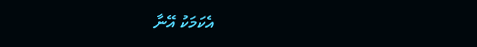އެކަމަކު އޭނާ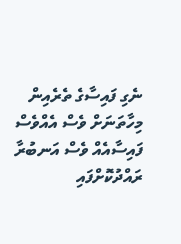ނެގި ފައިސާގެ ތެރެއިން މިހާތަނަށް ވެސް އެއްވެސް ފައިސާއެއް ވެސް އަނބުރާ ރައްދުކޮށްފައި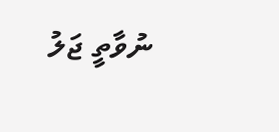ނުވާތީ ޖަލު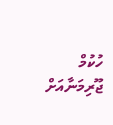ހުކުމް ޖޫރިމަނާއަށް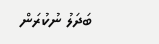ބަދަލު ނުކުރަން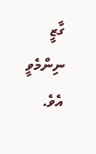ގާޒީ ނިންމެވީ އެވެ.